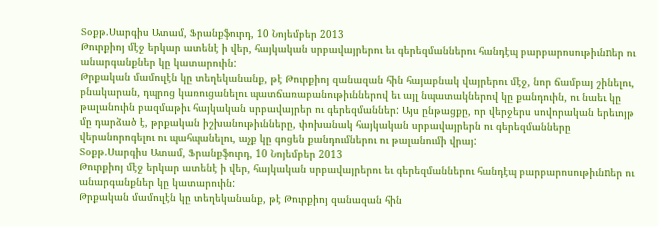Տօքթ.Սարգիս Ատամ, Ֆրանքֆուրդ, 10 Նոյեմբեր 2013
Թուրքիոյ մէջ երկար ատենէ ի վեր, հայկական սրբավայրերու եւ գերեզմաններու հանդէպ բարբարոսութիւնnեր ու անարգանքներ կը կատարուին:
Թրքական մամուլէն կը տեղեկանանք, թէ Թուրքիոյ զանազան հին հայաբնակ վայրերու մէջ, նոր ճամբայ շինելու, բնակարան, դպրոց կառուցանելու պատճառաբանութիւններով եւ այլ նպատակներով կը քանդուին, ու նաեւ կը թալանուին բազմաթիւ հայկական սրբավայրեր ու գերեզմաններ: Այս ընթացքը, որ վերջերս սովորական երեւոյթ մը դարձած է, թրքական իշխանութիւնները, փոխանակ հայկական սրբավայրերն ու գերեզմանները վերանորոգելու ու պահպանելու, աչք կը գոցեն քանդումներու ու թալանումի վրայ:
Տօքթ.Սարգիս Ատամ, Ֆրանքֆուրդ, 10 Նոյեմբեր 2013
Թուրքիոյ մէջ երկար ատենէ ի վեր, հայկական սրբավայրերու եւ գերեզմաններու հանդէպ բարբարոսութիւնnեր ու անարգանքներ կը կատարուին:
Թրքական մամուլէն կը տեղեկանանք, թէ Թուրքիոյ զանազան հին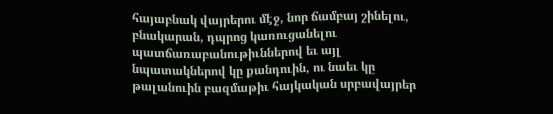հայաբնակ վայրերու մէջ, նոր ճամբայ շինելու, բնակարան, դպրոց կառուցանելու պատճառաբանութիւններով եւ այլ նպատակներով կը քանդուին, ու նաեւ կը թալանուին բազմաթիւ հայկական սրբավայրեր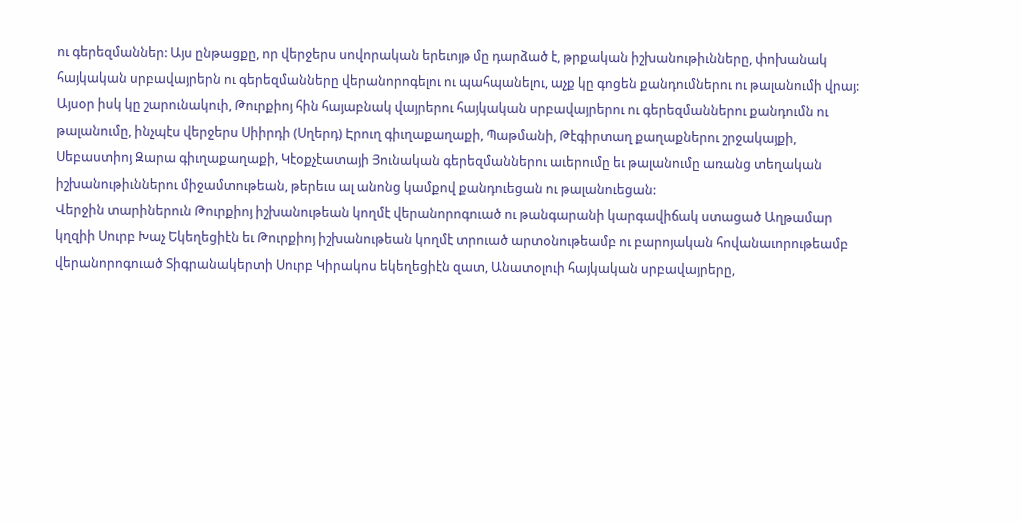ու գերեզմաններ: Այս ընթացքը, որ վերջերս սովորական երեւոյթ մը դարձած է, թրքական իշխանութիւնները, փոխանակ հայկական սրբավայրերն ու գերեզմանները վերանորոգելու ու պահպանելու, աչք կը գոցեն քանդումներու ու թալանումի վրայ:
Այսօր իսկ կը շարունակուի, Թուրքիոյ հին հայաբնակ վայրերու հայկական սրբավայրերու ու գերեզմաններու քանդումն ու թալանումը, ինչպէս վերջերս Սիիրդի (Սղերդ) Էրուղ գիւղաքաղաքի, Պաթմանի, Թէգիրտաղ քաղաքներու շրջակայքի, Սեբաստիոյ Զարա գիւղաքաղաքի, Կէօքչէատայի Յունական գերեզմաններու աւերումը եւ թալանումը առանց տեղական իշխանութիւններու միջամտութեան, թերեւս ալ անոնց կամքով քանդուեցան ու թալանուեցան:
Վերջին տարիներուն Թուրքիոյ իշխանութեան կողմէ վերանորոգուած ու թանգարանի կարգավիճակ ստացած Աղթամար կղզիի Սուրբ Խաչ Եկեղեցիէն եւ Թուրքիոյ իշխանութեան կողմէ տրուած արտօնութեամբ ու բարոյական հովանաւորութեամբ վերանորոգուած Տիգրանակերտի Սուրբ Կիրակոս եկեղեցիէն զատ, Անատօլուի հայկական սրբավայրերը,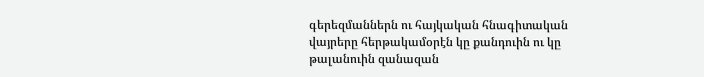գերեզմաններն ու հայկական հնագիտական վայրերը հերթակամօրէն կը քանդուին ու կը թալանուին զանազան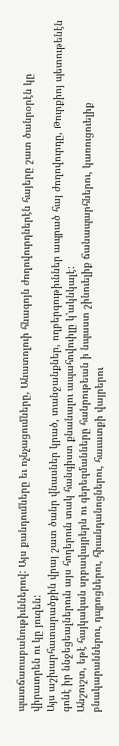պատճառաբանութիւններով: Այս քանդումները եւ ոչնչացումները, Անատոլուի հնագոյն ժողովուրդներէն հայերը շատ ծանրօրէն կը վիրաւորեն ու կը յուզեն:
Այս աշխարհատարածքին վրայ շատ ծանր վնասներ կրած, տանջանքներ, ողբերգութիւններ ապրած հայ ժողովուրդը, Թուրքիոյ պետութենէն գոնէ իր ննջեցեալներուն այս հողերուն տակ հանգիստ քնանալու ապահովուիլը կ'ակնկալէ:
Անշուշտ, եթէ հայկական սրբավայրերն ու գերեզմանները հանրութեան ի նպաստ շինուելիք ճանապարհներու, կառուցուելիք բնակարաններու, դպրոցներու, հիւանդանոցներու, հաւատքի վայրերու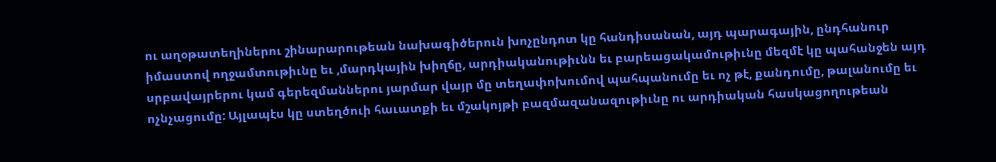ու աղօթատեղիներու շինարարութեան նախագիծերուն խոչընդոտ կը հանդիսանան, այդ պարագային, ընդհանուր իմաստով ողջամտութիւնը եւ ,մարդկային խիղճը, արդիականութիւնն եւ բարեացակամութիւնը մեզմէ կը պահանջեն այդ սրբավայրերու կամ գերեզմաններու յարմար վայր մը տեղափոխումով պահպանումը եւ ոչ թէ, քանդումը, թալանումը եւ ոչնչացումը: Այլապէս կը ստեղծուի հաւատքի եւ մշակոյթի բազմազանազութիւնը ու արդիական հասկացողութեան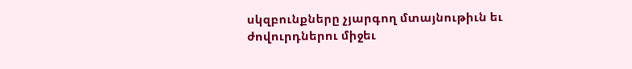սկզբունքները չյարգող մտայնութիւն եւ ժովուրդներու միջեւ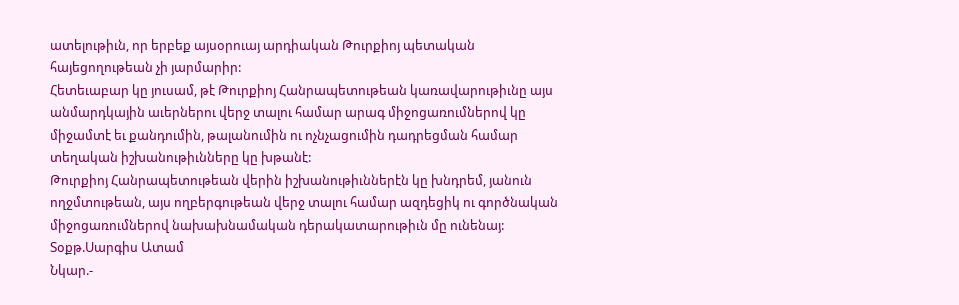ատելութիւն, որ երբեք այսօրուայ արդիական Թուրքիոյ պետական հայեցողութեան չի յարմարիր:
Հետեւաբար կը յուսամ, թէ Թուրքիոյ Հանրապետութեան կառավարութիւնը այս անմարդկային աւերներու վերջ տալու համար արագ միջոցառումներով կը միջամտէ եւ քանդումին, թալանումին ու ոչնչացումին դադրեցման համար տեղական իշխանութիւնները կը խթանէ:
Թուրքիոյ Հանրապետութեան վերին իշխանութիւններէն կը խնդրեմ, յանուն ողջմտութեան, այս ողբերգութեան վերջ տալու համար ազդեցիկ ու գործնական միջոցառումներով նախախնամական դերակատարութիւն մը ունենայ:
Տօքթ.Սարգիս Ատամ
Նկար.-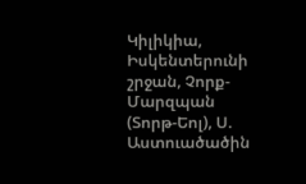Կիլիկիա, Իսկենտերունի շրջան, Չորք-Մարզպան (Տորթ-Եոլ), Ս. Աստուածածին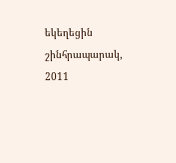եկեղեցին շինհրապարակ, 2011